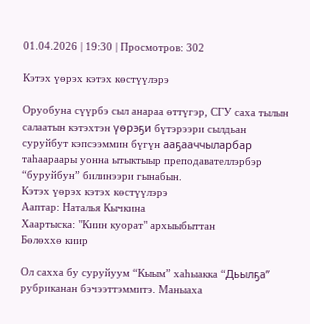01.04.2026 | 19:30 | Просмотров: 302

Кэтэх үөрэх кэтэх көстүүлэрэ

Оруобуна сүүрбэ сыл анараа өттүгэр, СГУ саха тылын салаатын кэтэхтэн үөрэҕи бүтэрээри сылдьан суруйбут кэпсээммин бүгүн ааҕааччыларбар таһаараары уонна ытыктыыр преподавателлэрбэр “буруйбун” билинээри гынабын.
Кэтэх үөрэх кэтэх көстүүлэрэ
Ааптар: Наталья Кычкина
Хаартыска: "Киин куорат" архыыбыттан
Бөлөххө киир

Ол сахха бу суруйуум “Кыым” хаһыакка “Дьылҕа” рубриканан бэчээттэммитэ. Маныаха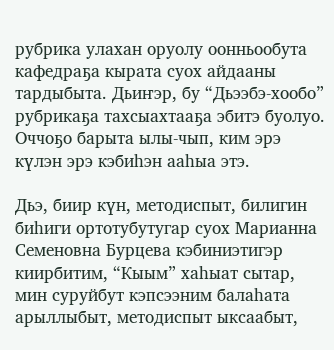рубрика улахан оруолу оонньообута кафедраҕа кырата суох айдааны тардыбыта. Дьиҥэр, бу “Дьээбэ-хообо” рубрикаҕа тахсыахтааҕа эбитэ буолуо. Оччоҕо барыта ылы-чып, ким эрэ күлэн эрэ кэбиһэн ааһыа этэ.

Дьэ, биир күн, методиспыт, билигин биһиги ортотубутугар суох Марианна Семеновна Бурцева кэбиниэтигэр киирбитим, “Кыым” хаһыат сытар, мин суруйбут кэпсээним балаһата арыллыбыт, методиспыт ыксаабыт,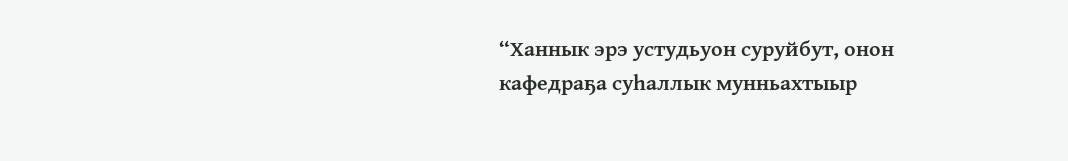“Ханнык эрэ устудьуон суруйбут, онон кафедраҕа суһаллык мунньахтыыр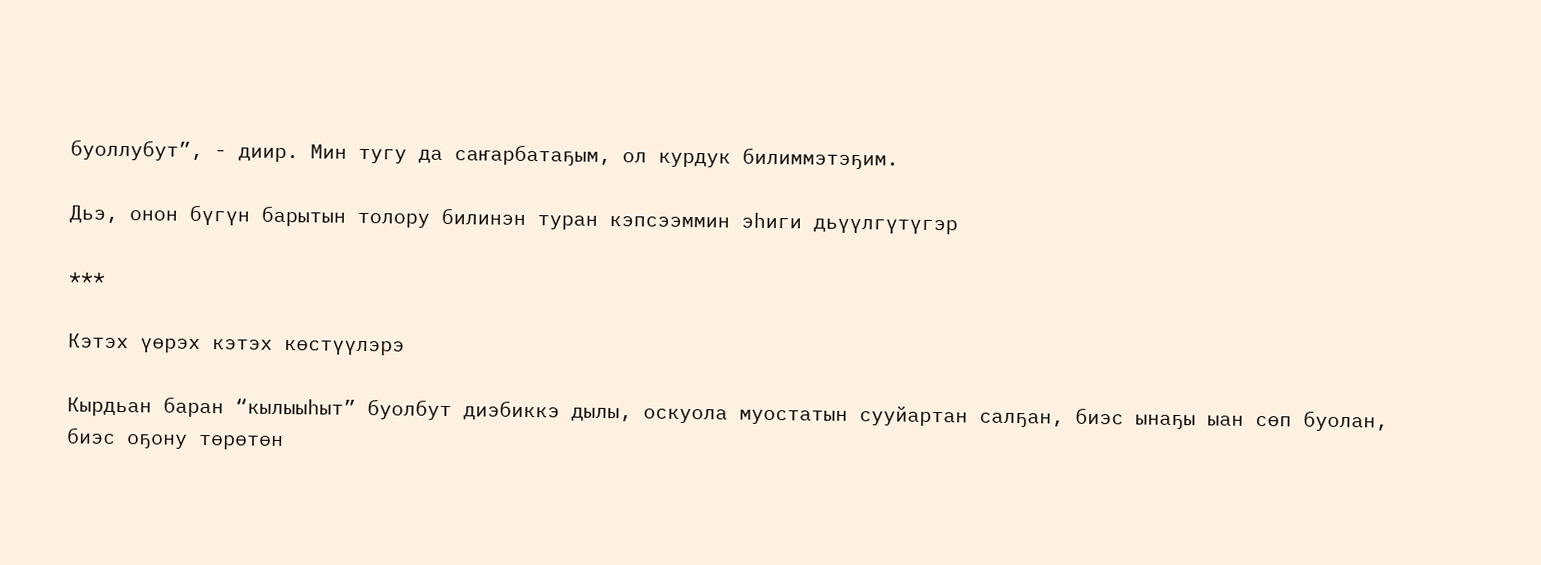буоллубут”, - диир. Мин тугу да саҥарбатаҕым, ол курдук билиммэтэҕим.

Дьэ, онон бүгүн барытын толору билинэн туран кэпсээммин эһиги дьүүлгүтүгэр

***

Кэтэх үөрэх кэтэх көстүүлэрэ

Кырдьан баран “кылыыһыт” буолбут диэбиккэ дылы, оскуола муостатын сууйартан салҕан, биэс ынаҕы ыан сөп буолан,  биэс оҕону төрөтөн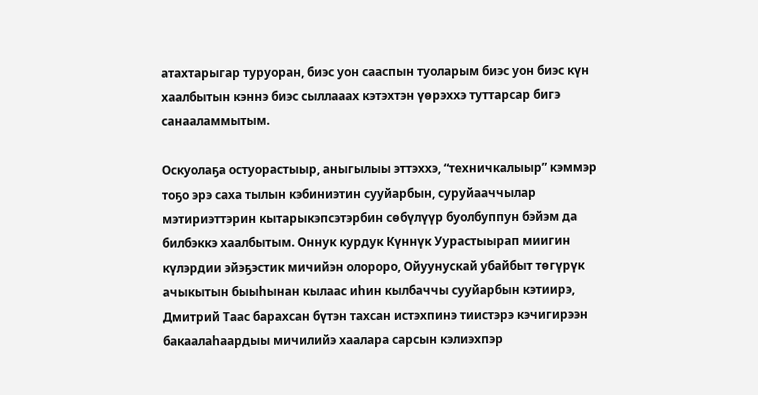атахтарыгар туруоран, биэс уон сааспын туоларым биэс уон биэс күн хаалбытын кэннэ биэс сыллааах кэтэхтэн үөрэххэ туттарсар бигэ санааламмытым.

Оскуолаҕа остуорастыыр, аныгылыы эттэххэ, “техничкалыыр” кэммэр тоҕо эрэ саха тылын кэбиниэтин сууйарбын, суруйааччылар мэтириэттэрин кытарыкэпсэтэрбин сөбүлүүр буолбуппун бэйэм да билбэккэ хаалбытым. Оннук курдук Күннүк Уурастыырап миигин күлэрдии эйэҕэстик мичийэн олороро, Ойуунускай убайбыт төгүрүк ачыкытын быыһынан кылаас иһин кылбаччы сууйарбын кэтиирэ, Дмитрий Таас барахсан бүтэн тахсан истэхпинэ тиистэрэ кэчигирээн бакаалаһаардыы мичилийэ хаалара сарсын кэлиэхпэр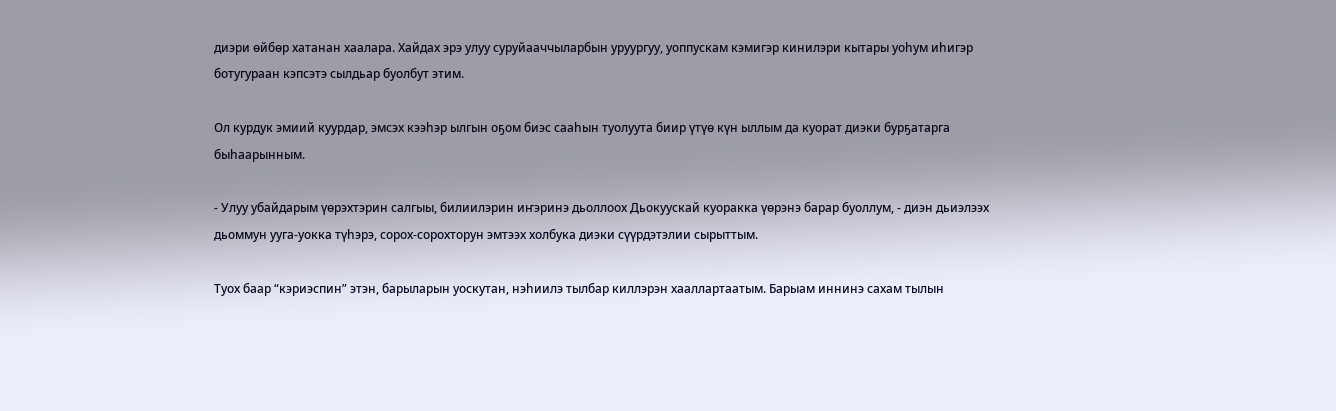диэри өйбөр хатанан хаалара. Хайдах эрэ улуу суруйааччыларбын уруургуу, уоппускам кэмигэр кинилэри кытары уоһум иһигэр ботугураан кэпсэтэ сылдьар буолбут этим.

Ол курдук эмиий куурдар, эмсэх кээһэр ылгын оҕом биэс сааһын туолуута биир үтүө күн ыллым да куорат диэки бурҕатарга быһаарынным.

- Улуу убайдарым үөрэхтэрин салгыы, билиилэрин иҥэринэ дьоллоох Дьокуускай куоракка үөрэнэ барар буоллум, - диэн дьиэлээх дьоммун ууга-уокка түһэрэ, сорох-сорохторун эмтээх холбука диэки сүүрдэтэлии сырыттым.

Туох баар “кэриэспин” этэн, барыларын уоскутан, нэһиилэ тылбар киллэрэн хааллартаатым. Барыам иннинэ сахам тылын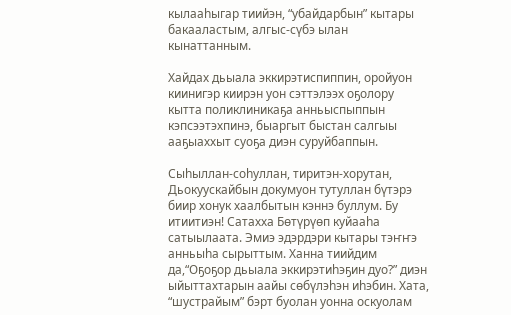кылааһыгар тиийэн, “убайдарбын” кытары бакааластым, алгыс-сүбэ ылан кынаттанным.

Хайдах дьыала эккирэтиспиппин, оройуон киинигэр киирэн уон сэттэлээх оҕолору кытта поликлиникаҕа анньыспыппын кэпсээтэхпинэ, быаргыт быстан салгыы ааҕыаххыт суоҕа диэн суруйбаппын.

Сыһыллан-соһуллан, тиритэн-хорутан, Дьокуускайбын докумуон тутуллан бүтэрэ биир хонук хаалбытын кэннэ буллум. Бу итиитиэн! Сатахха Бөтүрүөп куйааһа сатыылаата. Эмиэ эдэрдэри кытары тэҥҥэ анньыһа сырыттым. Ханна тиийдим да,“Оҕоҕор дьыала эккирэтиһэҕин дуо?” диэн ыйыттахтарын аайы сөбүлэһэн иһэбин. Хата, “шустрайым” бэрт буолан уонна оскуолам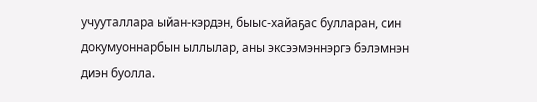учууталлара ыйан-кэрдэн, быыс-хайаҕас булларан, син докумуоннарбын ыллылар, аны эксээмэннэргэ бэлэмнэн диэн буолла.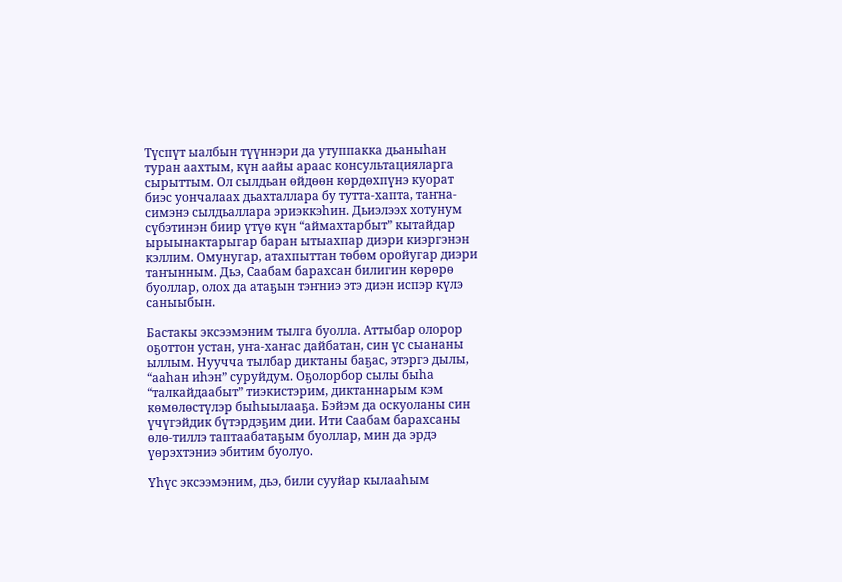Түспүт ыалбын түүннэри да утуппакка дьаныһан туран аахтым, күн аайы араас консультацияларга сырыттым. Ол сылдьан өйдөөн көрдөхпүнэ куорат биэс уончалаах дьахталлара бу тутта-хапта, таҥна-симэнэ сылдьаллара эриэккэһин. Дьиэлээх хотунум сүбэтинэн биир үтүө күн “аймахтарбыт” кытайдар ырыынактарыгар баран ытыахпар диэри киэргэнэн кэллим. Омунугар, атахпыттан төбөм оройугар диэри таҥынным. Дьэ, Саабам барахсан билигин көрөрө буоллар, олох да атаҕын тэҥниэ этэ диэн испэр күлэ саныыбын.

Бастакы эксээмэним тылга буолла. Аттыбар олорор оҕоттон устан, уҥа-хаҥас дайбатан, син үс сыананы ыллым. Нуучча тылбар диктаны баҕас, этэргэ дылы, “ааһан иһэн” суруйдум. Оҕолорбор сылы быһа “талкайдаабыт” тиэкистэрим, диктаннарым кэм көмөлөстүлэр быһыылааҕа. Бэйэм да оскуоланы син үчүгэйдик бүтэрдэҕим дии. Ити Саабам барахсаны өлө-тиллэ таптаабатаҕым буоллар, мин да эрдэ үөрэхтэниэ эбитим буолуо.

Үһүс эксээмэним, дьэ, били сууйар кылааһым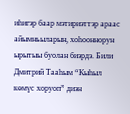иһигэр баар мэтириэттэр араас айымньыларын, хоһооннорун ырытыы буолан биэрдэ. Били Дмитрий Тааһым “Кыһыл көмүс хоруоп” диэн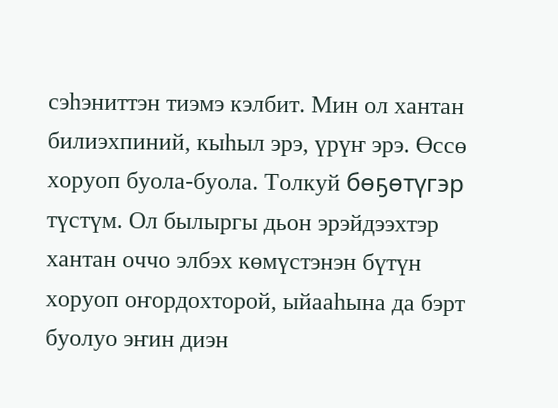сэһэниттэн тиэмэ кэлбит. Мин ол хантан билиэхпиний, кыһыл эрэ, үрүҥ эрэ. Өссө хоруоп буола-буола. Толкуй бөҕөтүгэр түстүм. Ол былыргы дьон эрэйдээхтэр хантан оччо элбэх көмүстэнэн бүтүн хоруоп оҥордохторой, ыйааһына да бэрт буолуо эҥин диэн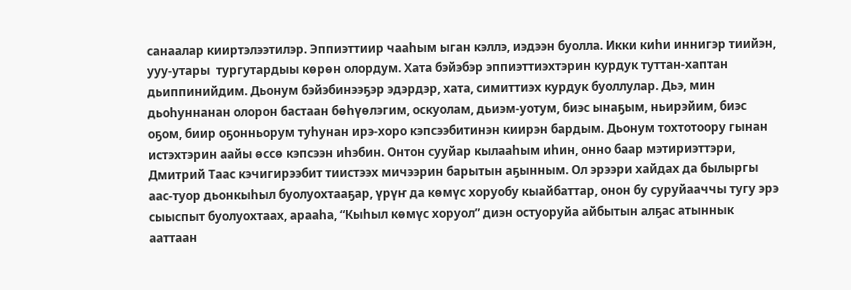санаалар кииртэлээтилэр. Эппиэттиир чааһым ыган кэллэ, иэдээн буолла. Икки киһи иннигэр тиийэн, ууу-утары  тургутардыы көрөн олордум. Хата бэйэбэр эппиэттиэхтэрин курдук туттан-хаптан дьиппинийдим. Дьонум бэйэбинээҕэр эдэрдэр, хата, симиттиэх курдук буоллулар. Дьэ, мин дьоһуннанан олорон бастаан бөһүөлэгим, оскуолам, дьиэм-уотум, биэс ынаҕым, ньирэйим, биэс оҕом, биир оҕонньорум туһунан ирэ-хоро кэпсээбитинэн киирэн бардым. Дьонум тохтотоору гынан истэхтэрин аайы өссө кэпсээн иһэбин. Онтон сууйар кылааһым иһин, онно баар мэтириэттэри, Дмитрий Таас кэчигирээбит тиистээх мичээрин барытын аҕынным. Ол эрээри хайдах да былыргы аас-туор дьонкыһыл буолуохтааҕар, үрүҥ да көмүс хоруобу кыайбаттар, онон бу суруйааччы тугу эрэ сыыспыт буолуохтаах, арааһа, “Кыһыл көмүс хоруол” диэн остуоруйа айбытын алҕас атыннык ааттаан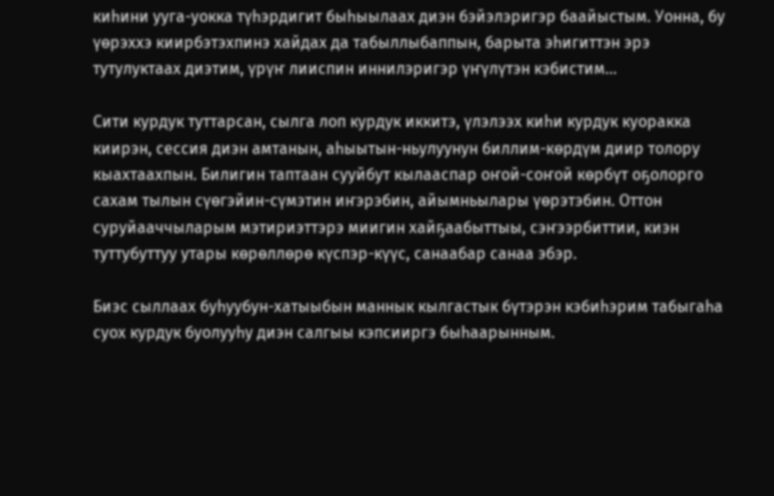киһини ууга-уокка түһэрдигит быһыылаах диэн бэйэлэригэр баайыстым. Уонна, бу үөрэххэ киирбэтэхпинэ хайдах да табыллыбаппын, барыта эһигиттэн эрэ тутулуктаах диэтим, үрүҥ лииспин иннилэригэр үҥүлүтэн кэбистим...

Сити курдук туттарсан, сылга лоп курдук иккитэ, үлэлээх киһи курдук куоракка киирэн, сессия диэн амтанын, аһыытын-ньулуунун биллим-көрдүм диир толору кыахтаахпын. Билигин таптаан сууйбут кылааспар оҥой-соҥой көрбүт оҕолорго сахам тылын сүөгэйин-сүмэтин иҥэрэбин, айымньылары үөрэтэбин. Оттон суруйааччыларым мэтириэттэрэ миигин хайҕаабыттыы, сэҥээрбиттии, киэн туттубуттуу утары көрөллөрө күспэр-күүс, санаабар санаа эбэр.

Биэс сыллаах буһуубун-хатыыбын маннык кылгастык бүтэрэн кэбиһэрим табыгаһа суох курдук буолууһу диэн салгыы кэпсииргэ быһаарынным.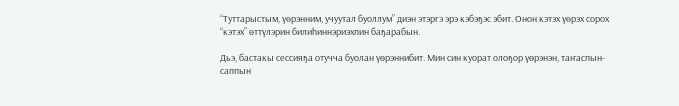“Туттарыстым, үөрэнним, учуутал буоллум” диэн этэргэ эрэ кэбэҕэс эбит. Онон кэтэх үөрэх сорох “кэтэх” өттүлэрин билиһиннэриэхпин баҕарабын.

Дьэ, бастакы сессияҕа отучча буолан үөрэннибит. Мин син куорат олоҕор үөрэнэн, таҥаспын-саппын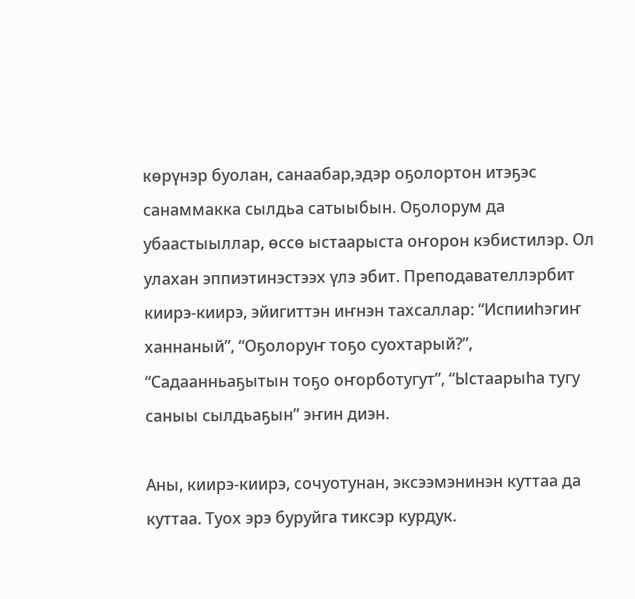көрүнэр буолан, санаабар,эдэр оҕолортон итэҕэс санаммакка сылдьа сатыыбын. Оҕолорум да убаастыыллар, өссө ыстаарыста оҥорон кэбистилэр. Ол улахан эппиэтинэстээх үлэ эбит. Преподавателлэрбит киирэ-киирэ, эйигиттэн иҥнэн тахсаллар: “Испииһэгиҥ ханнаный”, “Оҕолоруҥ тоҕо суохтарый?”, “Садаанньаҕытын тоҕо оҥорботугут”, “Ыстаарыһа тугу саныы сылдьаҕын” эҥин диэн.

Аны, киирэ-киирэ, сочуотунан, эксээмэнинэн куттаа да куттаа. Туох эрэ буруйга тиксэр курдук.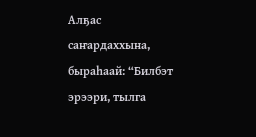Алҕас саҥардаххына, быраһаай: “Билбэт эрээри, тылга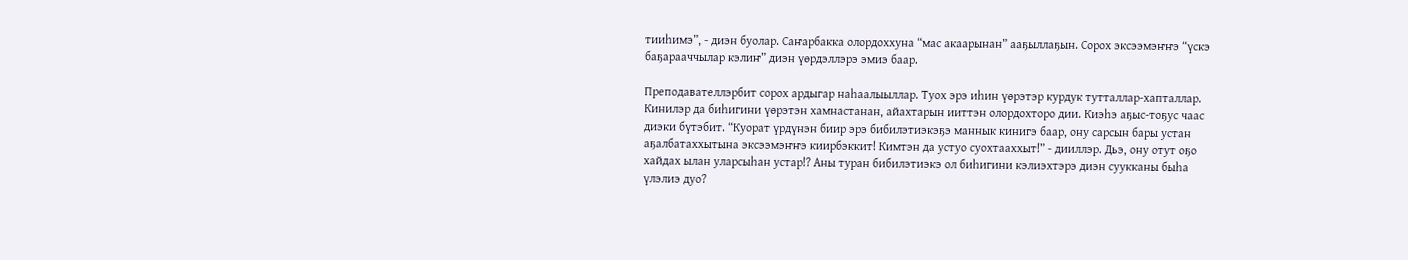тииһимэ”, - диэн буолар. Саҥарбакка олордоххуна “мас акаарынан” ааҕыллаҕын. Сорох эксээмэҥҥэ “үскэ баҕарааччылар кэлиҥ” диэн үөрдэллэрэ эмиэ баар.

Преподавателлэрбит сорох ардыгар наһаалыыллар. Туох эрэ иһин үөрэтэр курдук тутталлар-хапталлар. Кинилэр да биһигини үөрэтэн хамнастанан, айахтарын ииттэн олордохторо дии. Киэһэ аҕыс-тоҕус чаас диэки бүтэбит. “Куорат үрдүнэн биир эрэ бибилэтиэкэҕэ маннык кинигэ баар, ону сарсын бары устан аҕалбатаххытына эксээмэҥҥэ киирбэккит! Кимтэн да устуо суохтааххыт!” - дииллэр. Дьэ, ону отут оҕо хайдах ылан уларсыһан устар!? Аны туран бибилэтиэкэ ол биһигини кэлиэхтэрэ диэн суукканы быһа үлэлиэ дуо?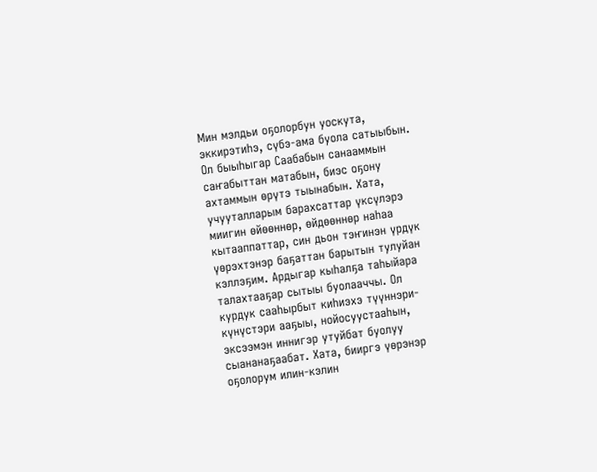Мин мэлдьи оҕолорбун уоскута, эккирэтиһэ, сүбэ-ама буола сатыыбын. Ол быыһыгар Саабабын санааммын саҥабыттан матабын, биэс оҕону ахтаммын өрүтэ тыынабын. Хата, учууталларым барахсаттар үксүлэрэ миигин өйөөннөр, өйдөөннөр наһаа кытааппаттар, син дьон тэҥинэн үрдүк үөрэхтэнэр баҕаттан барытын тулуйан кэллэҕим. Ардыгар кыһалҕа таһыйара талахтааҕар сытыы буолааччы. Ол курдук сааһырбыт киһиэхэ түүннэри-күнүстэри ааҕыы, нойосуустааһын, эксээмэн иннигэр утуйбат буолуу сыананаҕаабат. Хата, бииргэ үөрэнэр оҕолорум илин-кэлин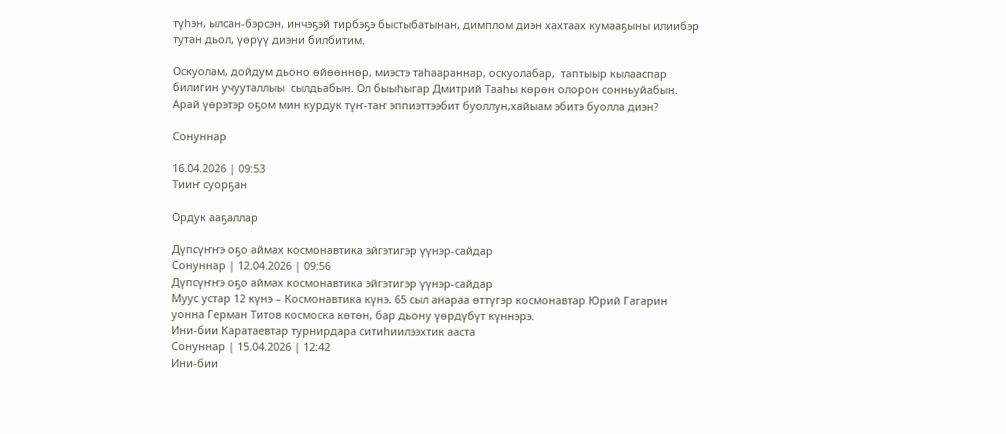түһэн, ылсан-бэрсэн, инчэҕэй тирбэҕэ быстыбатынан, димплом диэн хахтаах кумааҕыны илиибэр тутан дьол, үөрүү диэни билбитим.

Оскуолам, дойдум дьоно өйөөннөр, миэстэ таһаараннар, оскуолабар,  таптыыр кылааспар билигин учууталлыы  сылдьабын. Ол быыһыгар Дмитрий Тааһы көрөн олорон сонньуйабын. Арай үөрэтэр оҕом мин курдук түҥ-таҥ эппиэттээбит буоллун,хайыам эбитэ буолла диэн?

Сонуннар

16.04.2026 | 09:53
Тииҥ суорҕан

Ордук ааҕаллар

Дүпсүҥҥэ оҕо аймах космонавтика эйгэтигэр үүнэр-сайдар
Сонуннар | 12.04.2026 | 09:56
Дүпсүҥҥэ оҕо аймах космонавтика эйгэтигэр үүнэр-сайдар
Муус устар 12 күнэ – Космонавтика күнэ. 65 сыл анараа өттүгэр космонавтар Юрий Гагарин уонна Герман Титов космоска көтөн, бар дьону үөрдүбүт күннэрэ.
Ини-бии Каратаевтар турнирдара ситиһиилээхтик ааста
Сонуннар | 15.04.2026 | 12:42
Ини-бии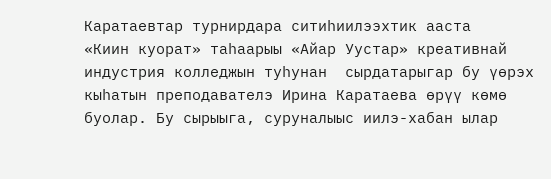Каратаевтар турнирдара ситиһиилээхтик ааста
«Киин куорат» таһаарыы «Айар Уустар» креативнай индустрия колледжын туһунан  сырдатарыгар бу үөрэх кыһатын преподавателэ Ирина Каратаева өрүү көмө буолар. Бу сырыыга, суруналыыс иилэ-хабан ылар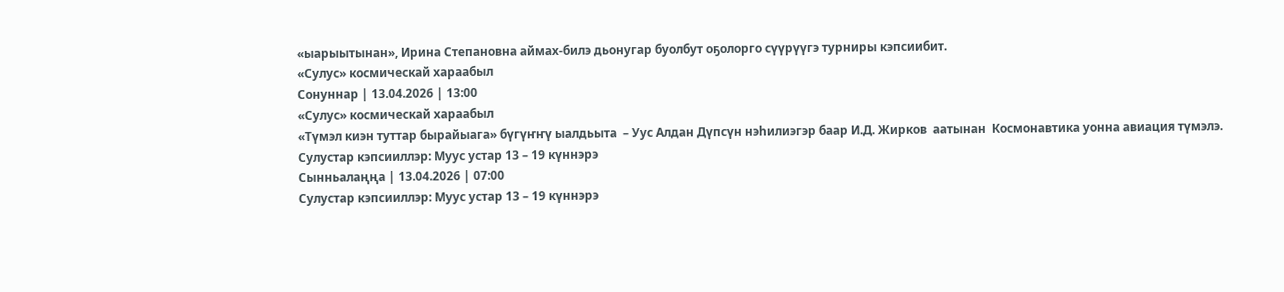«ыарыытынан», Ирина Степановна аймах-билэ дьонугар буолбут оҕолорго сүүрүүгэ турниры кэпсиибит.
«Сулус» космическай хараабыл
Сонуннар | 13.04.2026 | 13:00
«Сулус» космическай хараабыл
«Түмэл киэн туттар бырайыага» бүгүҥҥү ыалдьыта  – Уус Алдан Дүпсүн нэһилиэгэр баар И.Д. Жирков  аатынан  Космонавтика уонна авиация түмэлэ.
Сулустар кэпсииллэр: Муус устар 13 – 19 күннэрэ
Сынньалаңңа | 13.04.2026 | 07:00
Сулустар кэпсииллэр: Муус устар 13 – 19 күннэрэ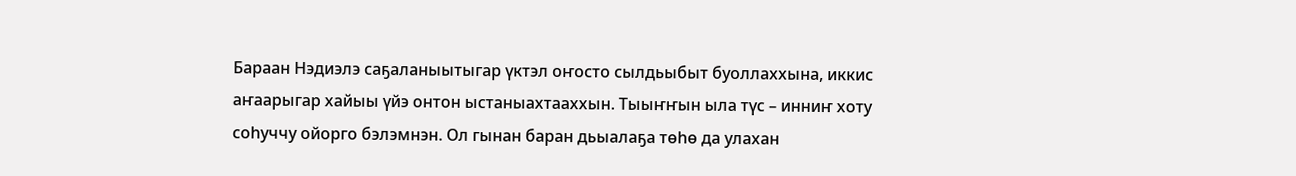Бараан Нэдиэлэ саҕаланыытыгар үктэл оҥосто сылдьыбыт буоллаххына, иккис аҥаарыгар хайыы үйэ онтон ыстаныахтааххын. Тыыҥҥын ыла түс – инниҥ хоту соһуччу ойорго бэлэмнэн. Ол гынан баран дьыалаҕа төһө да улахан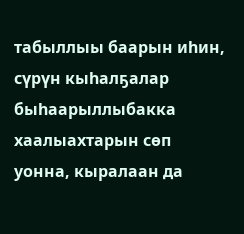табыллыы баарын иһин, сүрүн кыһалҕалар быһаарыллыбакка хаалыахтарын сөп уонна, кыралаан да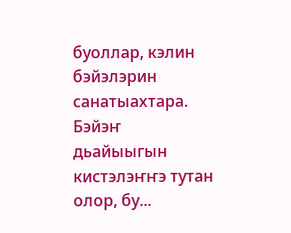буоллар, кэлин бэйэлэрин санатыахтара. Бэйэҥ дьайыыгын кистэлэҥҥэ тутан олор, бу...